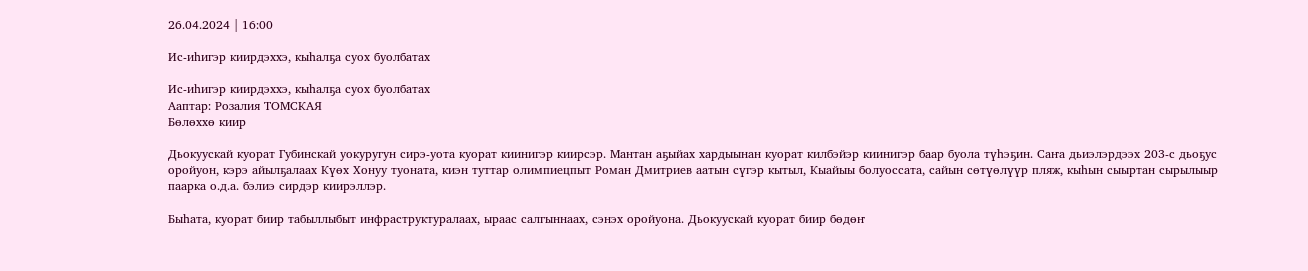26.04.2024 | 16:00

Ис-иһигэр киирдэххэ, кыһалҕа суох буолбатах

Ис-иһигэр киирдэххэ, кыһалҕа суох буолбатах
Ааптар: Розалия ТОМСКАЯ
Бөлөххө киир

Дьокуускай куорат Губинскай уокуругун сирэ-уота куорат киинигэр киирсэр. Мантан аҕыйах хардыынан куорат килбэйэр киинигэр баар буола түһэҕин. Саҥа дьиэлэрдээх 203-с дьоҕус оройуон, кэрэ айылҕалаах Күөх Хонуу туоната, киэн туттар олимпиецпыт Роман Дмитриев аатын сүгэр кытыл, Кыайыы болуоссата, сайын сөтүөлүүр пляж, кыһын сыыртан сырылыыр паарка о.д.а. бэлиэ сирдэр киирэллэр.

Быһата, куорат биир табыллыбыт инфраструктуралаах, ыраас салгыннаах, сэнэх оройуона. Дьокуускай куорат биир бөдөҥ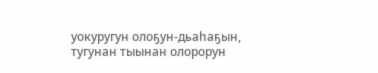уокуругун олоҕун-дьаһаҕын, тугунан тыынан олорорун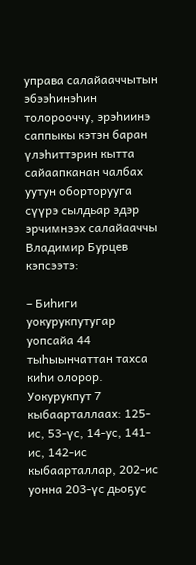управа салайааччытын эбээһинэһин толорооччу, эрэһиинэ саппыкы кэтэн баран үлэһиттэрин кытта сайаапканан чалбах уутун оборторууга сүүрэ сылдьар эдэр эрчимнээх салайааччы Владимир Бурцев кэпсээтэ:

– Биһиги уокурукпутугар уопсайа 44 тыһыынчаттан тахса киһи олорор. Уокурукпут 7 кыбаарталлаах: 125-ис, 53-үс, 14-ус, 141-ис, 142-ис кыбаарталлар, 202-ис уонна 203-үс дьоҕус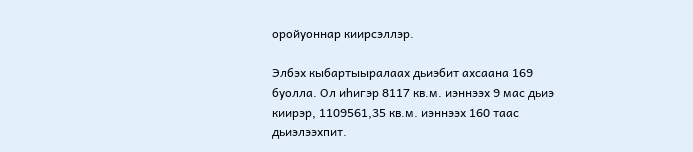оройуоннар киирсэллэр.

Элбэх кыбартыыралаах дьиэбит ахсаана 169 буолла. Ол иһигэр 8117 кв.м. иэннээх 9 мас дьиэ киирэр, 1109561,35 кв.м. иэннээх 160 таас дьиэлээхпит.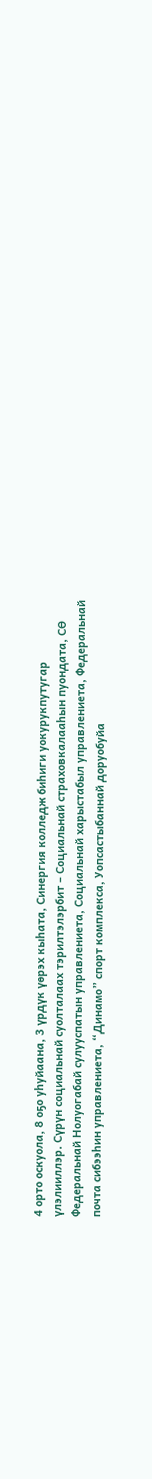4 орто оскуола, 8 оҕо уһуйаана, 3 үрдүк үөрэх кыһата, Синергия колледж биһиги уокурукпутугар үлэлииллэр. Сүрүн социальнай суолталаах тэрилтэлэрбит – Социальнай страховкалааһын пуондата, СӨ Федеральнай Нолуогабай сулууспатын управлениета, Социальнай харыстабыл управлениета, Федеральнай почта сибээһин управлениета, “Динамо” спорт комплекса, Уопсастыбаннай доруобуйа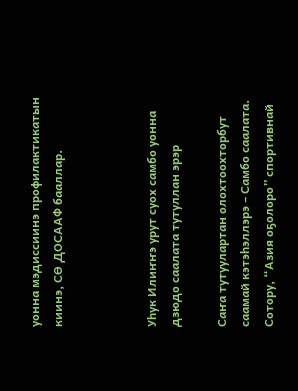уонна мэдиссиинэ профилактикатын киинэ, СӨ ДОСААФ бааллар.



Уһук Илиҥҥэ урут суох самбо уонна дзюдо саалата тутуллан эрэр

Саҥа тутуулартан олохтоохторбут саамай кэтэһэллэрэ – Самбо саалата. Сотору, “Азия оҕолоро” спортивнай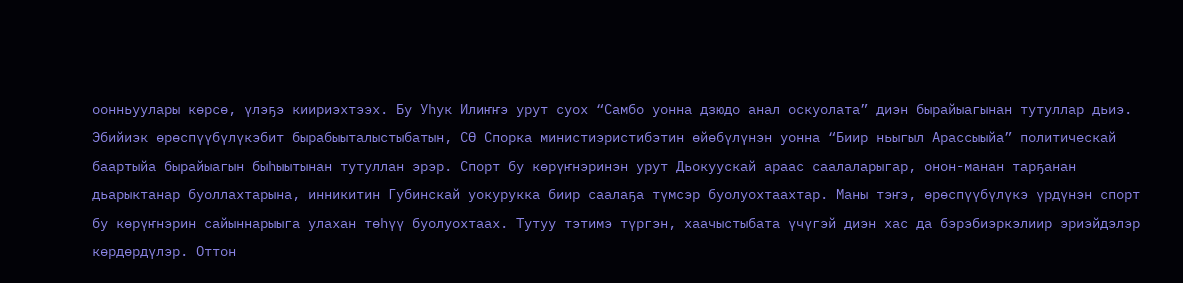оонньуулары көрсө, үлэҕэ киириэхтээх. Бу Уһук Илиҥҥэ урут суох “Самбо уонна дзюдо анал оскуолата” диэн бырайыагынан тутуллар дьиэ. Эбийиэк өрөспүүбүлүкэбит бырабыыталыстыбатын, СӨ Спорка министиэристибэтин өйөбүлүнэн уонна “Биир ньыгыл Арассыыйа” политическай баартыйа бырайыагын быһыытынан тутуллан эрэр. Спорт бу көрүҥнэринэн урут Дьокуускай араас саалаларыгар, онон-манан тарҕанан дьарыктанар буоллахтарына, инникитин Губинскай уокурукка биир саалаҕа түмсэр буолуохтаахтар. Маны тэҥэ, өрөспүүбүлүкэ үрдүнэн спорт бу көрүҥнэрин сайыннарыыга улахан төһүү буолуохтаах. Тутуу тэтимэ түргэн, хаачыстыбата үчүгэй диэн хас да бэрэбиэркэлиир эриэйдэлэр көрдөрдүлэр. Оттон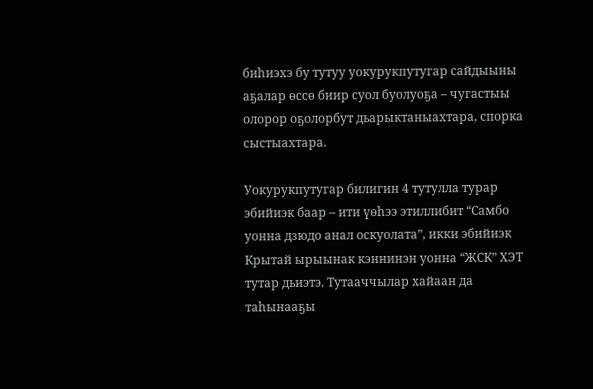биһиэхэ бу тутуу уокурукпутугар сайдыыны аҕалар өссө биир суол буолуоҕа – чугастыы олорор оҕолорбут дьарыктаныахтара, спорка сыстыахтара.

Уокурукпутугар билигин 4 тутулла турар эбийиэк баар – ити үөһээ этиллибит “Самбо уонна дзюдо анал оскуолата”, икки эбийиэк Крытай ырыынак кэннинэн уонна “ЖСК” ХЭТ тутар дьиэтэ. Тутааччылар хайаан да таһынааҕы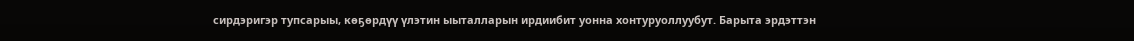сирдэригэр тупсарыы, көҕөрдүү үлэтин ыыталларын ирдиибит уонна хонтуруоллуубут. Барыта эрдэттэн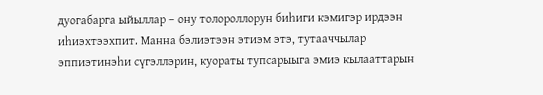дуогабарга ыйыллар – ону толороллорун биһиги кэмигэр ирдээн иһиэхтээхпит. Манна бэлиэтээн этиэм этэ, тутааччылар эппиэтинэһи сүгэллэрин, куораты тупсарыыга эмиэ кылааттарын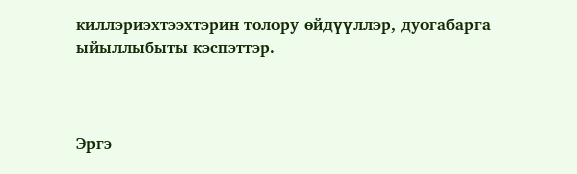киллэриэхтээхтэрин толору өйдүүллэр, дуогабарга ыйыллыбыты кэспэттэр.



Эргэ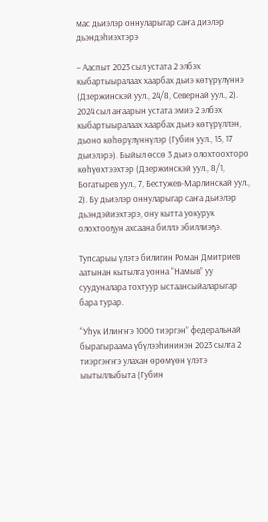мас дьиэлэр оннуларыгар саҥа диэлэр дьэндэһиэхтэрэ

– Ааспыт 2023 сыл устата 2 элбэх кыбартыыралаах хаарбах дьиэ көтүрүлүннэ (Дзержинскэй уул., 24/8, Севернай уул., 2). 2024 сыл аҥаарын устата эмиэ 2 элбэх кыбартыыралаах хаарбах дьиэ көтүрүллэн, дьоно көһөрүлүннүлэр (Губин уул., 15, 17 дьиэлэрэ). Быйыл өссө 3 дьиэ олохтоохторо көһүөхтээхтэр (Дзержинскэй уул., 8/1, Богатырев уул., 7, Бестужев-Марлинскай уул., 2). Бу дьиэлэр оннуларыгар саҥа дьиэлэр дьэндэйиэхтэрэ, ону кытта уокурук олохтооҕун ахсаана биллэ эбиллиэҕэ.

Тупсарыы үлэтэ билигин Роман Дмитриев аатынан кытылга уонна “Намыв” уу суудуналара тохтуур ыстаансыйаларыгар бара турар.

“Уһук Илиҥҥэ 1000 тиэргэн” федеральнай бырагыраама үбүлээһининэн 2023 сылга 2 тиэргэҥҥэ улахан өрөмүөн үлэтэ ыытыллыбыта (Губин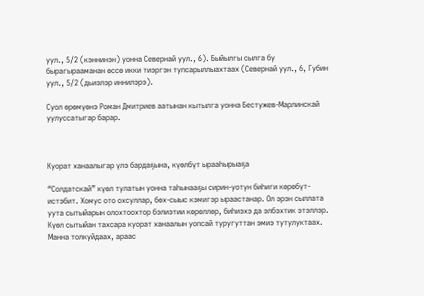уул., 5/2 (кэннинэн) уонна Севернай уул., 6). Быйылгы сылга бу бырагырааманан өссө икки тиэргэн тупсарыллыахтаах (Севернай уул., 6, Губин уул., 5/2 (дьиэлэр иннилэрэ).

Суол өрөмүөнэ Роман Дмитриев аатынан кытылга уонна Бестужев-Марлинскай уулуссатыгар барар.



Куорат ханаалыгар үлэ бардаҕына, күөлбүт ырааһырыаҕа

“Солдатскай” күөл тулатын уонна таһынааҕы сирин-уотун биһиги көрөбүт-истэбит. Хомус ото охсуллар, бөх-сыыс кэмигэр ыраастанар. Ол эрэн сыллата уута сытыйарын олохтоохтор бэлиэтии көрөллөр, биһиэхэ да элбэхтик этэллэр. Күөл сытыйан тахсара куорат ханаалын уопсай туругуттан эмиэ тутулуктаах. Манна толкуйдаах, араас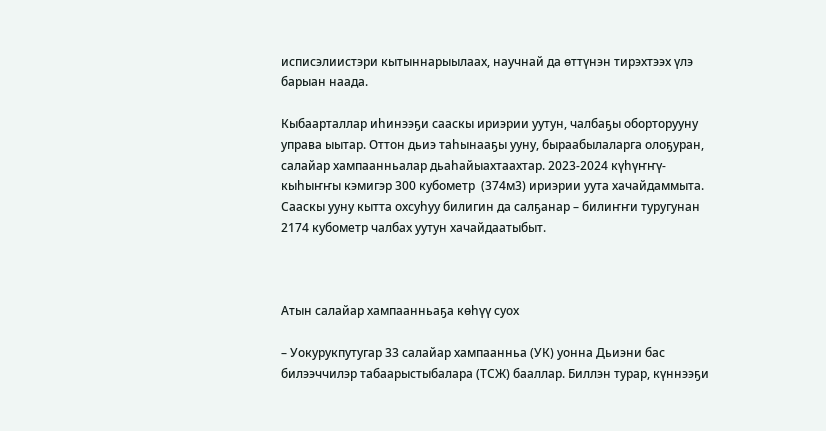исписэлиистэри кытыннарыылаах, научнай да өттүнэн тирэхтээх үлэ барыан наада.

Кыбаарталлар иһинээҕи сааскы ириэрии уутун, чалбаҕы оборторууну управа ыытар. Оттон дьиэ таһынааҕы ууну, быраабылаларга олоҕуран, салайар хампаанньалар дьаһайыахтаахтар. 2023-2024 күһүҥҥү-кыһыҥҥы кэмигэр 300 кубометр  (374м3) ириэрии уута хачайдаммыта. Сааскы ууну кытта охсуһуу билигин да салҕанар – билиҥҥи туругунан 2174 кубометр чалбах уутун хачайдаатыбыт.



Атын салайар хампаанньаҕа көһүү суох

– Уокурукпутугар 33 салайар хампаанньа (УК) уонна Дьиэни бас билээччилэр табаарыстыбалара (ТСЖ) бааллар. Биллэн турар, күннээҕи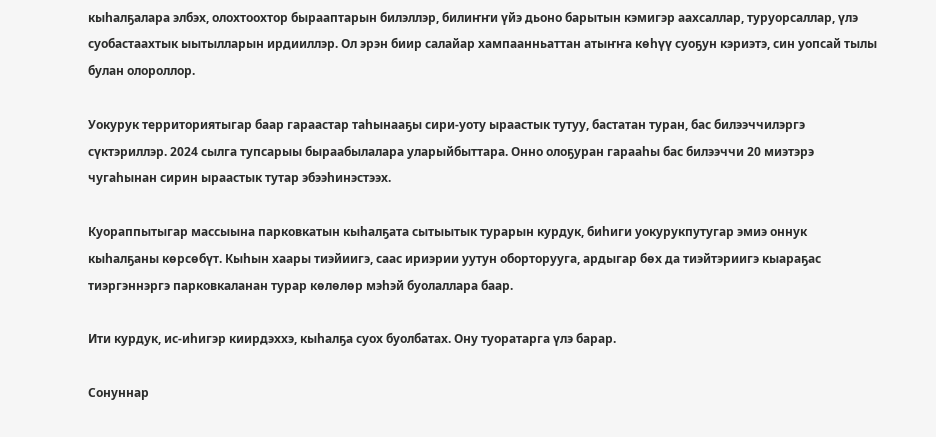кыһалҕалара элбэх, олохтоохтор бырааптарын билэллэр, билиҥҥи үйэ дьоно барытын кэмигэр аахсаллар, туруорсаллар, үлэ суобастаахтык ыытылларын ирдииллэр. Ол эрэн биир салайар хампаанньаттан атыҥҥа көһүү суоҕун кэриэтэ, син уопсай тылы булан олороллор.

Уокурук территориятыгар баар гараастар таһынааҕы сири-уоту ыраастык тутуу, бастатан туран, бас билээччилэргэ сүктэриллэр. 2024 сылга тупсарыы быраабылалара уларыйбыттара. Онно олоҕуран гарааһы бас билээччи 20 миэтэрэ чугаһынан сирин ыраастык тутар эбээһинэстээх.

Куораппытыгар массыына парковкатын кыһалҕата сытыытык турарын курдук, биһиги уокурукпутугар эмиэ оннук кыһалҕаны көрсөбүт. Кыһын хаары тиэйиигэ, саас ириэрии уутун оборторууга, ардыгар бөх да тиэйтэриигэ кыараҕас тиэргэннэргэ парковкаланан турар көлөлөр мэһэй буолаллара баар.

Ити курдук, ис-иһигэр киирдэххэ, кыһалҕа суох буолбатах. Ону туоратарга үлэ барар.

Сонуннар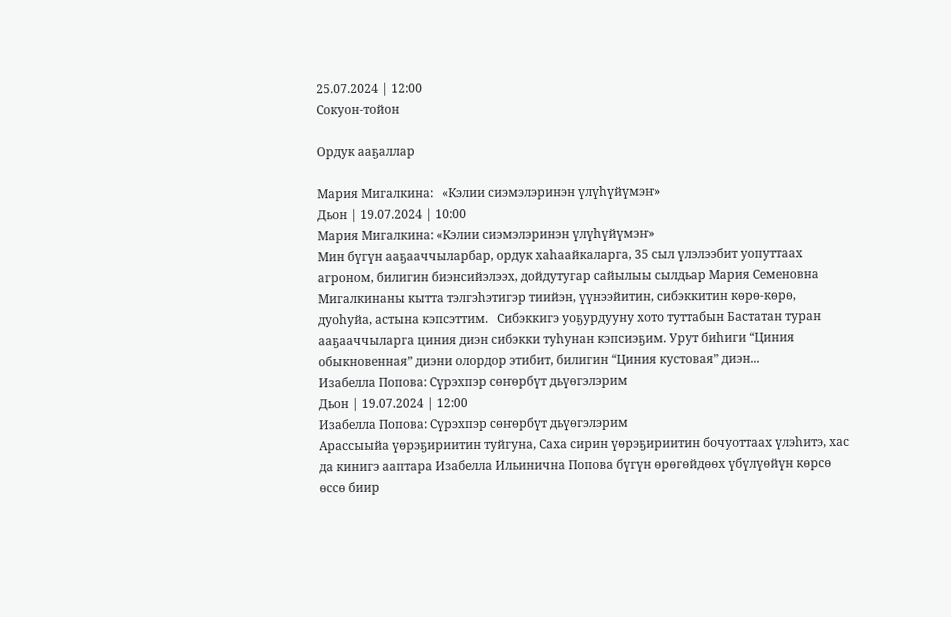25.07.2024 | 12:00
Сокуон-тойон

Ордук ааҕаллар

Мария Мигалкина:   «Кэлии сиэмэлэринэн үлүһүйүмэҥ»
Дьон | 19.07.2024 | 10:00
Мария Мигалкина: «Кэлии сиэмэлэринэн үлүһүйүмэҥ»
Мин бүгүн ааҕааччыларбар, ордук хаһаайкаларга, 35 сыл үлэлээбит уопуттаах агроном, билигин биэнсийэлээх, дойдутугар сайылыы сылдьар Мария Семеновна Мигалкинаны кытта тэлгэһэтигэр тиийэн, үүнээйитин, сибэккитин көрө-көрө, дуоһуйа, астына кэпсэттим.   Сибэккигэ уоҕурдууну хото туттабын Бастатан туран ааҕааччыларга циния диэн сибэкки туһунан кэпсиэҕим. Урут биһиги “Циния обыкновенная” диэни олордор этибит, билигин “Циния кустовая” диэн...
Изабелла Попова: Сүрэхпэр сөҥөрбүт дьүөгэлэрим
Дьон | 19.07.2024 | 12:00
Изабелла Попова: Сүрэхпэр сөҥөрбүт дьүөгэлэрим
Арассыыйа үөрэҕириитин туйгуна, Саха сирин үөрэҕириитин бочуоттаах үлэһитэ, хас да кинигэ ааптара Изабелла Ильинична Попова бүгүн өрөгөйдөөх үбүлүөйүн көрсө өссө биир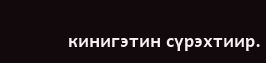кинигэтин сүрэхтиир.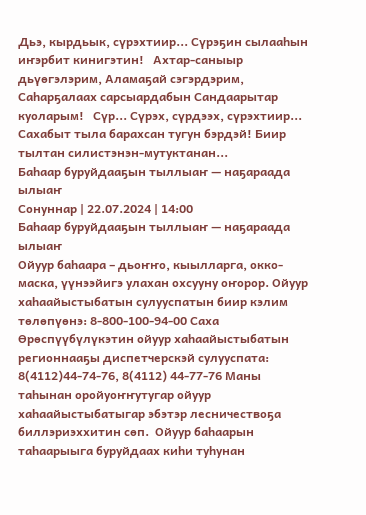Дьэ, кырдьык, сүрэхтиир... Сүрэҕин сылааһын иҥэрбит кинигэтин!   Ахтар-саныыр дьүөгэлэрим, Аламаҕай сэгэрдэрим, Саһарҕалаах сарсыардабын Сандаарытар куоларым!   Сүр... Сүрэх, сүрдээх, сүрэхтиир... Сахабыт тыла барахсан тугун бэрдэй! Биир тылтан силистэнэн-мутуктанан...
Баһаар буруйдааҕын тыллыаҥ — наҕараада ылыаҥ
Сонуннар | 22.07.2024 | 14:00
Баһаар буруйдааҕын тыллыаҥ — наҕараада ылыаҥ
Ойуур баһаара – дьоҥҥо, кыылларга, окко-маска, үүнээйигэ улахан охсууну оҥорор. Ойуур хаһаайыстыбатын сулууспатын биир кэлим төлөпүөнэ: 8-800-100-94-00 Саха Өрөспүүбүлүкэтин ойуур хаһаайыстыбатын регионнааҕы диспетчерскэй сулууспата: 8(4112)44-74-76, 8(4112) 44-77-76 Маны таһынан оройуоҥҥутугар ойуур хаһаайыстыбатыгар эбэтэр лесничествоҕа биллэриэххитин сөп.  Ойуур баһаарын таһаарыыга буруйдаах киһи туһунан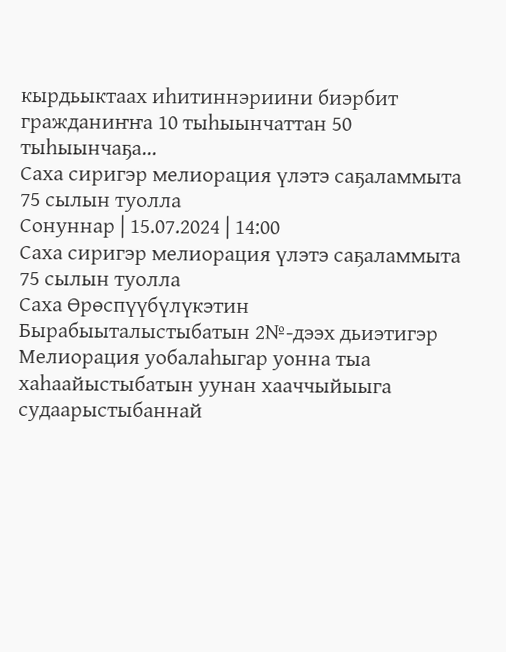кырдьыктаах иһитиннэриини биэрбит гражданиҥҥа 10 тыһыынчаттан 50 тыһыынчаҕа...
Саха сиригэр мелиорация үлэтэ саҕаламмыта 75 сылын туолла
Сонуннар | 15.07.2024 | 14:00
Саха сиригэр мелиорация үлэтэ саҕаламмыта 75 сылын туолла
Саха Өрөспүүбүлүкэтин Бырабыыталыстыбатын 2№-дээх дьиэтигэр Мелиорация уобалаһыгар уонна тыа хаһаайыстыбатын уунан хааччыйыыга судаарыстыбаннай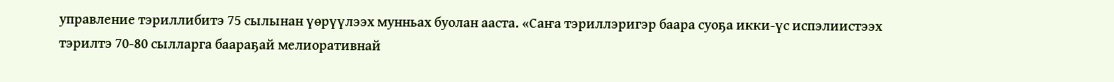управление тэриллибитэ 75 сылынан үөрүүлээх мунньах буолан ааста. «Саҥа тэриллэригэр баара суоҕа икки-үс испэлиистээх тэрилтэ 70-80 сылларга баараҕай мелиоративнай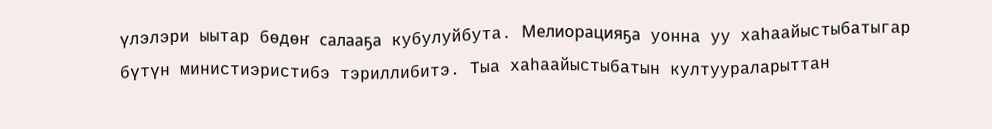үлэлэри ыытар бөдөҥ салааҕа кубулуйбута. Мелиорацияҕа уонна уу хаһаайыстыбатыгар бүтүн министиэристибэ тэриллибитэ. Тыа хаһаайыстыбатын култуураларыттан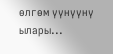өлгөм үүнүүнү ылары...